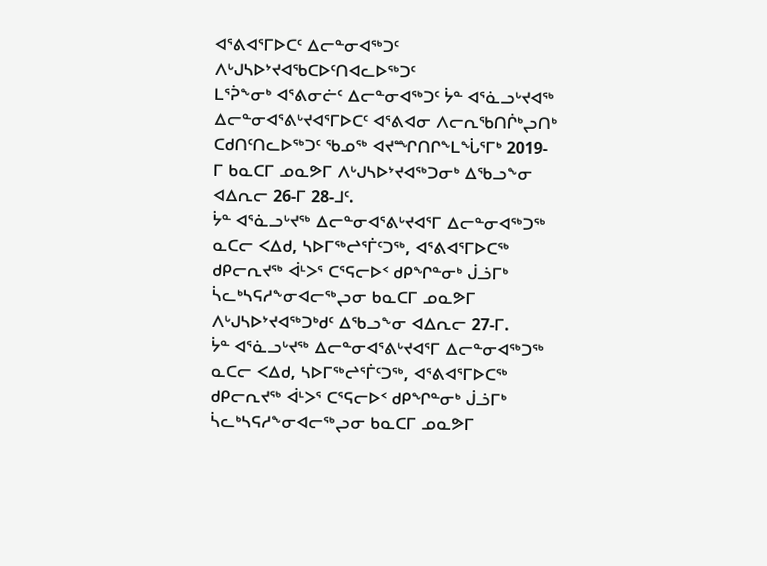ᐊᕐᕕᐊᕐᒥᐅᑕᑦ ᐃᓕᓐᓂᐊᖅᑐᑦ ᐱᒡᒍᓴᐅᔾᔪᐊᖃᑕᐅᑦᑎᐊᓚᐅᖅᑐᑦ
ᒪᕐᕉᖕᓂᒃ ᐊᕐᕕᓂᓖᑦ ᐃᓕᓐᓂᐊᖅᑐᑦ ᔮᓐ ᐊᕐᓈᓗᒡᔪᐊᖅ ᐃᓕᓐᓂᐊᕐᕕᒡᔪᐊᕐᒥᐅᑕᑦ ᐊᕐᕕᐊᓂ ᐱᓕᕆᖃᑎᒌᒃᖢᑎᒃ ᑕᑯᑎᑦᑎᓚᐅᖅᑐᑦ ᖃᓄᖅ ᐊᔪᙱᑎᒋᖕᒪᖔᕐᒥᒃ 2019-ᒥ ᑲᓇᑕᒥ ᓄᓇᕗᒥ ᐱᒡᒍᓴᐅᔾᔪᐊᖅᑐᓂᒃ ᐃᖃᓗᖕᓂ ᐊᐃᕆᓕ 26-ᒥ 28-ᒧᑦ.
ᔮᓐ ᐊᕐᓈᓗᒡᔪᖅ ᐃᓕᓐᓂᐊᕐᕕᒡᔪᐊᕐᒥ ᐃᓕᓐᓂᐊᖅᑐᖅ ᓇᑕᓕ ᐸᐃᑯ, ᓴᐅᒥᖅᖠᕐᒦᑦᑐᖅ, ᐊᕐᕕᐊᕐᒥᐅᑕᖅ ᑯᑭᓕᕆᔪᖅ ᐋᒻᐳᕐ ᑕᕐᕋᓕᐅᑉ ᑯᑭᖏᓐᓂᒃ ᒎᓘᒥᒃ ᓵᓚᒃᓴᕋᓱᖕᓂᐊᓕᖅᖢᓂ ᑲᓇᑕᒥ ᓄᓇᕗᒥ ᐱᒡᒍᓴᐅᔾᔪᐊᖅᑐᒃᑯᑦ ᐃᖃᓗᖕᓂ ᐊᐃᕆᓕ 27-ᒥ.
ᔮᓐ ᐊᕐᓈᓗᒡᔪᖅ ᐃᓕᓐᓂᐊᕐᕕᒡᔪᐊᕐᒥ ᐃᓕᓐᓂᐊᖅᑐᖅ ᓇᑕᓕ ᐸᐃᑯ, ᓴᐅᒥᖅᖠᕐᒦᑦᑐᖅ, ᐊᕐᕕᐊᕐᒥᐅᑕᖅ ᑯᑭᓕᕆᔪᖅ ᐋᒻᐳᕐ ᑕᕐᕋᓕᐅᑉ ᑯᑭᖏᓐᓂᒃ ᒎᓘᒥᒃ ᓵᓚᒃᓴᕋᓱᖕᓂᐊᓕᖅᖢᓂ ᑲᓇᑕᒥ ᓄᓇᕗᒥ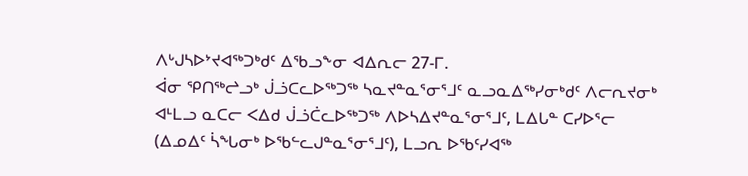ᐱᒡᒍᓴᐅᔾᔪᐊᖅᑐᒃᑯᑦ ᐃᖃᓗᖕᓂ ᐊᐃᕆᓕ 27-ᒥ.
ᐋᓂ ᕿᑎᖅᖠᓗᒃ ᒎᓘᑕᓚᐅᖅᑐᖅ ᓴᓇᔪᓐᓇᕐᓂᕐᒧᑦ ᓇᓗᓇᐃᖅᓯᓂᒃᑯᑦ ᐱᓕᕆᔪᓂᒃ ᐊᒻᒪᓗ ᓇᑕᓕ ᐸᐃᑯ ᒎᓘᑖᓚᐅᖅᑐᖅ ᐱᐅᓴᐃᔪᓐᓇᕐᓂᕐᒧᑦ, ᒪᐃᒐᓐ ᑕᓯᐅᕐᓕ (ᐃᓄᐃᑦ ᓵᖓᓂᒃ ᐅᖃᓪᓚᒍᓐᓇᕐᓂᕐᒧᑦ), ᒪᓗᕆ ᐅᖃᑦᓯᐊᖅ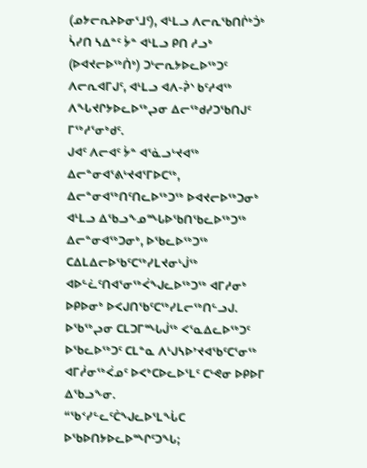(ᓄᔭᓕᕆᔨᐅᓂᕐᒧᑦ), ᐊᒻᒪᓗ ᐱᓕᕆᖃᑎᒌᒃᑑᒃ ᓵᓯᑎ ᓴᐃᓐᑦ ᔮᓐ ᐊᒻᒪᓗ ᑭᑎ ᓱᓗᒃ (ᐅᐊᔪᓕᐅᖅᑏᒃ) ᑐᒡᓕᕆᔭᐅᓚᐅᖅᑐᑦ ᐱᓕᕆᐊᒥᒍᑦ, ᐊᒻᒪᓗ ᐊᐱ-ᕉᔅ ᑲᑦᓱᐊᖅ ᐱᖓᔪᒋᔭᐅᓚᐅᖅᖢᓂ ᐃᓕᖅᑯᓯᑐᖃᑎᒍᑦ ᒥᖅᓱᕐᓂᒃᑯᑦ.
ᒍᐊᑦ ᐱᓕᐊᑦ ᔮᓐ ᐊᕐᓈᓗᒡᔪᐊᖅ ᐃᓕᓐᓂᐊᕐᕕᒡᔪᐊᕐᒥᐅᑕᖅ, ᐃᓕᓐᓂᐊᖅᑎᑦᑎᓚᐅᖅᑐᖅ ᐅᐊᔪᓕᐅᖅᑐᓂᒃ ᐊᒻᒪᓗ ᐃᖃᓗᖕᓄᙵᐅᖃᑎᖃᓚᐅᖅᑐᖅ ᐃᓕᓐᓂᐊᖅᑐᓂᒃ, ᐅᖃᓚᐅᖅᑐᖅ ᑕᐃᒪᐃᓕᐅᖃᑦᑕᖅᓯᒪᔪᓂᒡᒎᖅ ᐊᐅᓪᓛᑦᑎᐊᕐᓂᖅᐹᖑᓚᐅᖅᑐᖅ ᐊᒥᓱᓂᒃ ᐅᑭᐅᓂᒃ ᐅᐸᒍᑎᖃᑦᑕᖅᓯᒪᓕᖅᑎᓪᓗᒍ.
ᐅᖃᖅᖢᓂ ᑕᒪᑐᒥᙵᒎᖅ ᐸᕐᓇᐃᓚᐅᖅᑐᑦ ᐅᖃᓚᐅᖅᑐᑦ ᑕᒪᓐᓇ ᐱᒡᒍᓴᐅᔾᔪᐊᖃᑦᑕᕐᓂᖅ ᐊᒥᓲᓂᖅᐹᓄᑦ ᐅᐸᒃᑕᐅᓚᐅᕐᒪᑦ ᑕᒡᕙᓂ ᐅᑭᐅᒥ ᐃᖃᓗᖕᓂ.
“ᖃᑉᓯᓪᓚᑦᑖᖑᓚᐅᕐᒪᖔᑕ ᐅᖃᐅᑎᔭᐅᓚᐅᙱᑦᑐᖓ;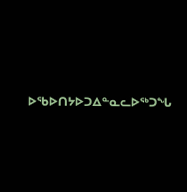ᐅᖃᐅᑎᔭᐅᑐᐃᓐᓇᓚᐅᖅᑐᖓ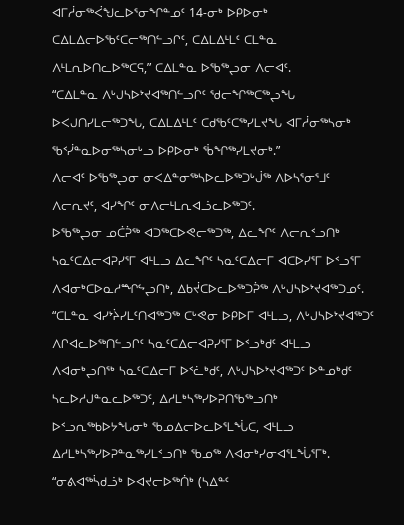ᐊᒥᓲᓂᖅᐹᖑᓚᐅᕐᓂᖏᓐᓄᑦ 14-ᓂᒃ ᐅᑭᐅᓂᒃ ᑕᐃᒪᐃᓕᐅᖃᑦᑕᓕᖅᑎᓪᓗᒋᑦ, ᑕᐃᒪᐃᒻᒪᑦ ᑕᒪᓐᓇ ᐱᒻᒪᕆᐅᑎᓚᐅᖅᑕᕋ,” ᑕᐃᒪᓐᓇ ᐅᖃᖅᖢᓂ ᐱᓕᐊᑦ.
“ᑕᐃᒪᓐᓇ ᐱᒡᒍᓴᐅᔾᔪᐊᖅᑎᓪᓗᒋᑦ ᖁᓕᖏᖅᑕᖅᖢᖓ ᐅᐸᒍᑎᓯᒪᓕᖅᑐᖓ, ᑕᐃᒪᐃᒻᒪᑦ ᑕᑯᖃᑦᑕᖅᓯᒪᔪᖓ ᐊᒥᓲᓂᖅᓴᓂᒃ ᖃᑉᓰᓐᓇᐅᓂᖅᓴᓂᒡᓗ ᐅᑭᐅᓂᒃ ᖄᖏᖅᓯᒪᔪᓂᒃ.”
ᐱᓕᐊᑦ ᐅᖃᖅᖢᓂ ᓂᐸᐃᓐᓂᖅᓴᐅᓚᐅᖅᑐᒡᒎᖅ ᐱᐅᓴᕐᓂᕐᒧᑦ ᐱᓕᕆᔪᑦ, ᐊᓯᖏᑦ ᓂᐱᓕᒻᒪᕆᐊᓘᓚᐅᖅᑐᑦ.
ᐅᖃᖅᖢᓂ ᓄᑖᕉᖅ ᐊᑐᖅᑕᐅᕙᓕᖅᑐᖅ, ᐃᓚᖏᑦ ᐱᓕᕆᑉᓗᑎᒃ ᓴᓇᑦᑕᐃᓕᐊᕈᓯᕐᒥ ᐊᒻᒪᓗ ᐃᓚᖏᑦ ᓴᓇᑦᑕᐃᓕᒥ ᐊᑕᐅᓯᕐᒥ ᐅᑉᓗᕐᒥ ᐱᐊᓂᒃᑕᐅᓇᓱᙱᖦᖢᑎᒃ, ᐃᑲᔫᑕᐅᓚᐅᖅᑐᕉᖅ ᐱᒡᒍᓴᐅᔾᔪᐊᖅᑐᓄᑦ.
“ᑕᒪᓐᓇ ᐊᓯᔾᔩᓯᒪᑦᑎᐊᖅᑐᖅ ᑕᒡᕙᓂ ᐅᑭᐅᒥ ᐊᒻᒪᓗ, ᐱᒡᒍᓴᐅᔾᔪᐊᖅᑐᑦ ᐱᒋᐊᓚᐅᖅᑎᓪᓗᒋᑦ ᓴᓇᑦᑕᐃᓕᐊᕈᓯᕐᒥ ᐅᑉᓗᒃᑯᑦ ᐊᒻᒪᓗ ᐱᐊᓂᒃᖢᑎᕐᒃ ᓴᓇᑦᑕᐃᓕᒥ ᐅᑉᓛᒃᑯᑦ, ᐱᒡᒍᓴᐅᔾᔪᐊᖅᑐᑦ ᐅᓐᓄᒃᑯᑦ ᓴᓚᐅᓱᒍᓐᓇᓚᐅᖅᑐᑦ, ᐃᓱᒪᒃᓴᖅᓯᐅᕈᑎᖃᖅᓗᑎᒃ ᐅᑉᓗᕆᖅᑲᐅᔭᖓᓂᒃ ᖃᓄᐃᓕᐅᓚᐅᕐᒪᖔᑕ, ᐊᒻᒪᓗ ᐃᓱᒪᒃᓴᖅᓯᐅᕈᓐᓇᖅᓯᒪᑉᓗᑎᒃ ᖃᓄᖅ ᐱᐊᓂᒃᓯᓂᐊᕐᒪᖔᕐᒥᒃ.
“ᓂᕕᐊᖅᓵᑯᓘᒃ ᐅᐊᔪᓕᐅᖅᑏᒃ (ᓴᐃᓐᑦ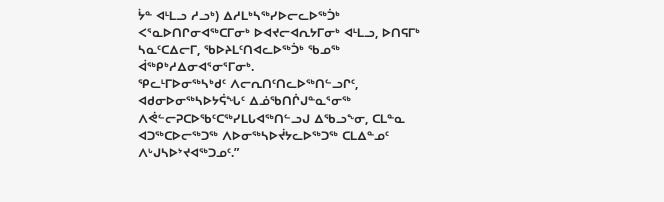ᔮᓐ ᐊᒻᒪᓗ ᓱᓗᒃ) ᐃᓱᒪᒃᓴᖅᓯᐅᓕᓚᐅᖅᑑᒃ ᐸᕐᓇᐅᑎᒋᓂᐊᖅᑕᒥᓂᒃ ᐅᐊᔪᓕᐊᕆᔭᒥᓂᒃ ᐊᒻᒪᓗ, ᐅᑎᕋᒥᒃ ᓴᓇᑦᑕᐃᓕᒥ, ᖃᐅᔨᒪᑦᑎᐊᓚᐅᖅᑑᒃ ᖃᓄᖅ ᐋᖅᑭᒃᓱᐃᓂᐊᕐᓂᕐᒥᓂᒃ.
ᕿᓚᒻᒥᐅᓂᖅᓴᒃᑯᑦ ᐱᓕᕆᑎᑦᑎᓚᐅᖅᑎᓪᓗᒋᑦ, ᐊᑯᓂᐅᓂᖅᓴᐅᔭᕌᖓᑦ ᐃᓅᖃᑎᒌᒍᓐᓇᕐᓂᖅ ᐱᕚᓪᓕᕈᑕᐅᖃᑦᑕᖅᓯᒪᒐᐊᖅᑎᓪᓗᒍ ᐃᖃᓗᖕᓂ, ᑕᒪᓐᓇ ᐊᑐᖅᑕᐅᓕᖅᑐᖅ ᐱᐅᓂᖅᓴᐅᔫᔭᓚᐅᖅᑐᖅ ᑕᒪᐃᓐᓄᑦ ᐱᒡᒍᓴᐅᔾᔪᐊᖅᑐᓄᑦ.”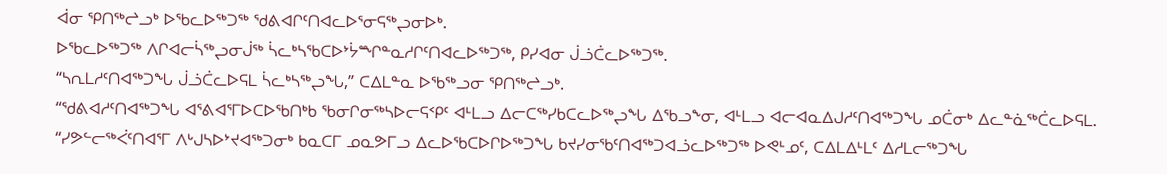ᐋᓂ ᕿᑎᖅᖠᓗᒃ ᐅᖃᓚᐅᖅᑐᖅ ᖁᕕᐊᒋᑦᑎᐊᓚᐅᕐᓂᕋᖅᖢᓂᐅᒃ.
ᐅᖃᓚᐅᖅᑐᖅ ᐱᒋᐊᓕᓵᖅᖢᓂᒎᖅ ᓵᓚᒃᓴᖃᑕᐅᔾᔮᙱᓐᓇᓱᒋᑦᑎᐊᓚᐅᖅᑐᖅ, ᑭᓯᐊᓂ ᒎᓘᑖᓚᐅᖅᑐᖅ.
“ᓴᕆᒪᓱᑦᑎᐊᖅᑐᖓ ᒎᓘᑖᓚᐅᕋᒪ ᓵᓚᒃᓴᖅᖢᖓ,” ᑕᐃᒪᓐᓇ ᐅᖃᖅᓗᓂ ᕿᑎᖅᖠᓗᒃ.
“ᖁᕕᐊᓱᑦᑎᐊᖅᑐᖓ ᐊᕐᕕᐊᕐᒥᐅᑕᐅᖃᑎᒃᑲ ᖃᓂᒋᓂᖅᓴᐅᓕᕋᑉᑭᑦ ᐊᒻᒪᓗ ᐃᓕᑕᖅᓯᑲᑕᓚᐅᖅᖢᖓ ᐃᖃᓗᖕᓂ, ᐊᒻᒪᓗ ᐊᓕᐊᓇᐃᒍᓱᑦᑎᐊᖅᑐᖓ ᓄᑖᓂᒃ ᐃᓚᓐᓈᖅᑖᓚᐅᕋᒪ.
“ᓯᕗᓪᓕᖅᐹᑦᑎᐊᕐᒥ ᐱᒡᒍᓴᐅᔾᔪᐊᖅᑐᓂᒃ ᑲᓇᑕᒥ ᓄᓇᕗᒥᓗ ᐃᓚᐅᖃᑕᐅᒋᐅᖅᑐᖓ ᑲᔪᓯᓂᖃᑦᑎᐊᖅᑐᐊᓘᓚᐅᖅᑐᖅ ᐅᕙᒻᓄᑦ, ᑕᐃᒪᐃᒻᒪᑦ ᐃᓱᒪᓕᖅᑐᖓ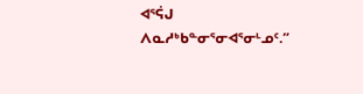ᐊᕐᕌᒍ ᐱᓇᓱᒃᑲᓐᓂᕐᓂᐊᕐᓂᒻᓄᑦ.”